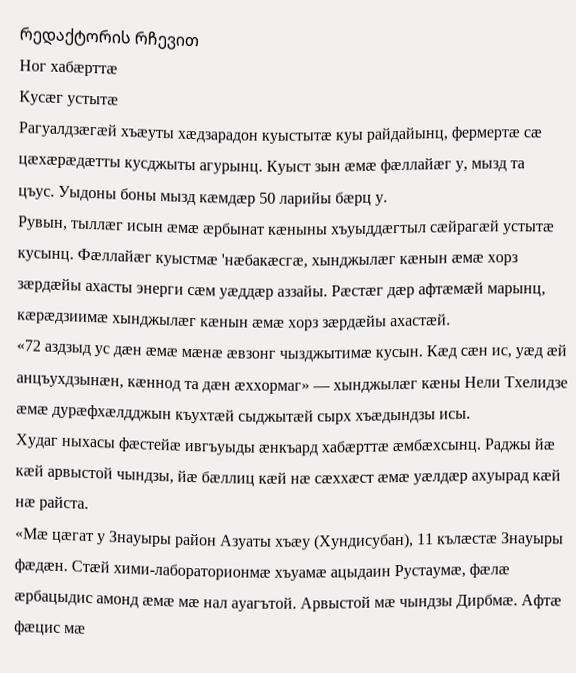რედაქტორის რჩევით
Ног хабæрттæ
Кусӕг устытӕ
Рагуалдзӕгӕй хъӕуты хӕдзарадон куыстытӕ куы райдайынц, фермертӕ сӕ
цӕхӕрӕдӕтты кусджыты агурынц. Куыст зын ӕмӕ фӕллайӕг у, мызд та
цъус. Уыдоны боны мызд кӕмдӕр 50 ларийы бӕрц у.
Рувын, тыллӕг исын ӕмӕ ӕрбынат кӕныны хъуыддӕгтыл сӕйрагӕй устытӕ кусынц. Фӕллайӕг куыстмӕ 'нӕбакӕсгӕ, хынджылӕг кӕнын ӕмӕ хорз зӕрдӕйы ахасты энерги сӕм уӕддӕр аззайы. Рӕстӕг дӕр афтӕмӕй марынц, кӕрӕдзиимӕ хынджылӕг кӕнын ӕмӕ хорз зӕрдӕйы ахастӕй.
«72 аздзыд ус дӕн ӕмӕ мӕнӕ ӕвзонг чызджытимӕ кусын. Кӕд сӕн ис, уӕд ӕй анцъухдзынӕн, кӕннод та дӕн ӕххормаг» — хынджылӕг кӕны Нели Тхелидзе ӕмӕ дурӕфхӕлдджын къухтӕй сыджытӕй сырх хъӕдындзы исы.
Худаг ныхасы фӕстейӕ ивгъуыды ӕнкъард хабӕрттӕ ӕмбӕхсынц. Раджы йӕ кӕй арвыстой чындзы, йӕ бӕллиц кӕй нӕ сӕххӕст ӕмӕ уӕлдӕр ахуырад кӕй нӕ райста.
«Мӕ цӕгат у Знауыры район Азуаты хъӕу (Хундисубан), 11 кълӕстӕ Знауыры фӕдӕн. Стӕй хими-лабораторионмӕ хъуамӕ ацыдаин Рустаумӕ, фӕлӕ ӕрбацыдис амонд ӕмӕ мӕ нал ауагътой. Арвыстой мӕ чындзы Дирбмӕ. Афтӕ фӕцис мӕ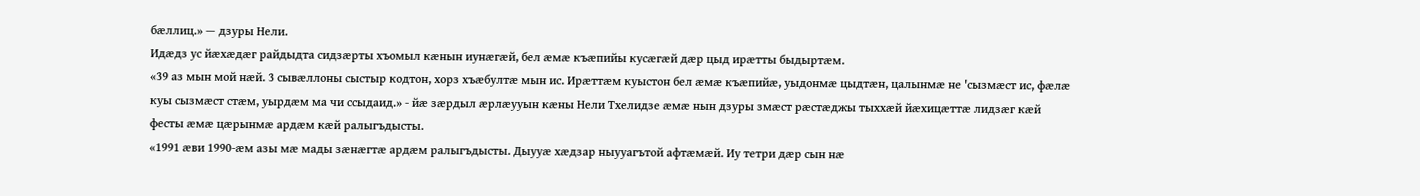бӕллиц.» — дзуры Нели.
Идӕдз ус йӕхӕдӕг райдыдта сидзӕрты хъомыл кӕнын иунӕгӕй, бел ӕмӕ къӕпийы кусӕгӕй дӕр цыд ирӕтты быдыртӕм.
«39 аз мын мой нӕй. 3 сывӕллоны сыстыр кодтон, хорз хъӕбултӕ мын ис. Ирӕттӕм куыстон бел ӕмӕ къӕпийӕ, уыдонмӕ цыдтӕн, цалынмӕ не 'сызмӕст ис, фӕлӕ куы сызмӕст стӕм, уырдӕм ма чи ссыдаид.» - йӕ зӕрдыл ӕрлӕууын кӕны Нели Тхелидзе ӕмӕ нын дзуры змӕст рӕстӕджы тыххӕй йӕхицӕттӕ лидзӕг кӕй фесты ӕмӕ цӕрынмӕ ардӕм кӕй ралыгъдысты.
«1991 ӕви 1990-ӕм азы мӕ мады зӕнӕгтӕ ардӕм ралыгъдысты. Дыууӕ хӕдзар ныууагътой афтӕмӕй. Иу тетри дӕр сын нӕ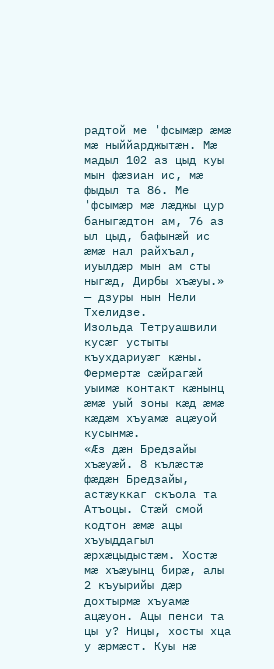радтой ме 'фсымӕр ӕмӕ мӕ ныййарджытӕн. Мӕ мадыл 102 аз цыд куы мын фӕзиан ис, мӕ фыдыл та 86. Ме 'фсымӕр мӕ лӕджы цур баныгӕдтон ам, 76 аз ыл цыд, бафынӕй ис ӕмӕ нал райхъал, иуылдӕр мын ам сты ныгӕд, Дирбы хъӕуы.» — дзуры нын Нели Тхелидзе.
Изольда Тетруашвили кусӕг устыты къухдариуӕг кӕны. Фермертӕ сӕйрагӕй уыимӕ контакт кӕнынц ӕмӕ уый зоны кӕд ӕмӕ кӕдӕм хъуамӕ ацӕуой кусынмӕ.
«Ӕз дӕн Бредзайы хъӕуӕй. 8 кълӕстӕ фӕдӕн Бредзайы, астӕуккаг скъола та Атъоцы. Стӕй смой кодтон ӕмӕ ацы хъуыддагыл ӕрхӕцыдыстӕм. Хостӕ мӕ хъӕуынц бирӕ, алы 2 къуырийы дӕр дохтырмӕ хъуамӕ ацӕуон. Ацы пенси та цы у? Ницы, хосты хца у ӕрмӕст. Куы нӕ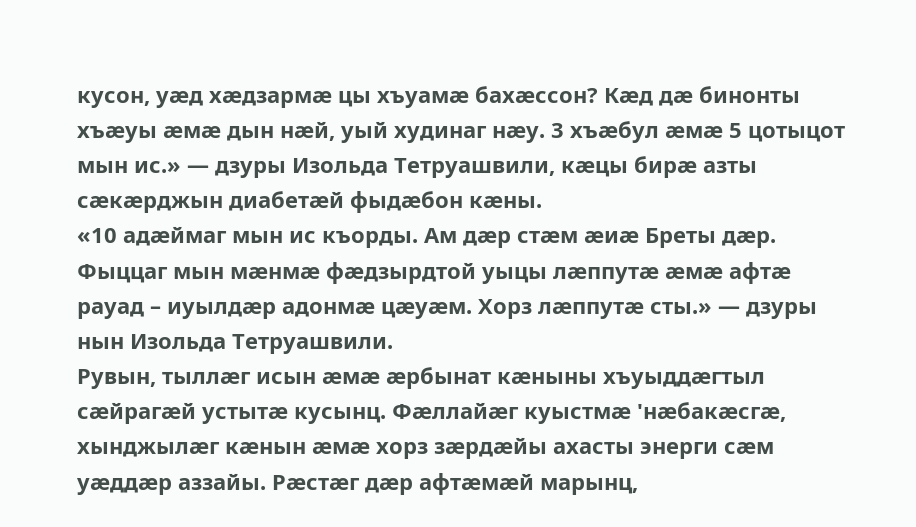кусон, уӕд хӕдзармӕ цы хъуамӕ бахӕссон? Кӕд дӕ бинонты хъӕуы ӕмӕ дын нӕй, уый худинаг нӕу. 3 хъӕбул ӕмӕ 5 цотыцот мын ис.» — дзуры Изольда Тетруашвили, кӕцы бирӕ азты сӕкӕрджын диабетӕй фыдӕбон кӕны.
«10 адӕймаг мын ис къорды. Ам дӕр стӕм ӕиӕ Бреты дӕр. Фыццаг мын мӕнмӕ фӕдзырдтой уыцы лӕппутӕ ӕмӕ афтӕ рауад – иуылдӕр адонмӕ цӕуӕм. Хорз лӕппутӕ сты.» — дзуры нын Изольда Тетруашвили.
Рувын, тыллӕг исын ӕмӕ ӕрбынат кӕныны хъуыддӕгтыл сӕйрагӕй устытӕ кусынц. Фӕллайӕг куыстмӕ 'нӕбакӕсгӕ, хынджылӕг кӕнын ӕмӕ хорз зӕрдӕйы ахасты энерги сӕм уӕддӕр аззайы. Рӕстӕг дӕр афтӕмӕй марынц,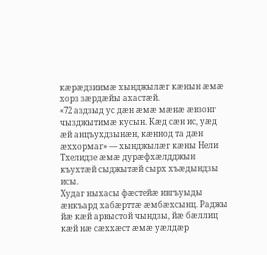кӕрӕдзиимӕ хынджылӕг кӕнын ӕмӕ хорз зӕрдӕйы ахастӕй.
«72 аздзыд ус дӕн ӕмӕ мӕнӕ ӕвзонг чызджытимӕ кусын. Кӕд сӕн ис, уӕд ӕй анцъухдзынӕн, кӕннод та дӕн ӕххормаг» — хынджылӕг кӕны Нели Тхелидзе ӕмӕ дурӕфхӕлдджын къухтӕй сыджытӕй сырх хъӕдындзы исы.
Худаг ныхасы фӕстейӕ ивгъуыды ӕнкъард хабӕрттӕ ӕмбӕхсынц. Раджы йӕ кӕй арвыстой чындзы, йӕ бӕллиц кӕй нӕ сӕххӕст ӕмӕ уӕлдӕр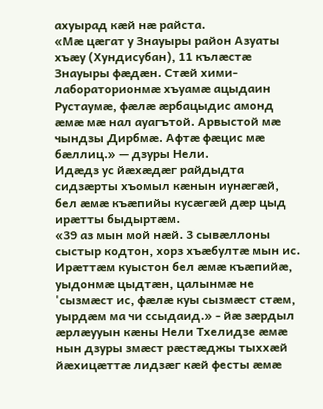ахуырад кӕй нӕ райста.
«Мӕ цӕгат у Знауыры район Азуаты хъӕу (Хундисубан), 11 кълӕстӕ Знауыры фӕдӕн. Стӕй хими-лабораторионмӕ хъуамӕ ацыдаин Рустаумӕ, фӕлӕ ӕрбацыдис амонд ӕмӕ мӕ нал ауагътой. Арвыстой мӕ чындзы Дирбмӕ. Афтӕ фӕцис мӕ бӕллиц.» — дзуры Нели.
Идӕдз ус йӕхӕдӕг райдыдта сидзӕрты хъомыл кӕнын иунӕгӕй, бел ӕмӕ къӕпийы кусӕгӕй дӕр цыд ирӕтты быдыртӕм.
«39 аз мын мой нӕй. 3 сывӕллоны сыстыр кодтон, хорз хъӕбултӕ мын ис. Ирӕттӕм куыстон бел ӕмӕ къӕпийӕ, уыдонмӕ цыдтӕн, цалынмӕ не 'сызмӕст ис, фӕлӕ куы сызмӕст стӕм, уырдӕм ма чи ссыдаид.» - йӕ зӕрдыл ӕрлӕууын кӕны Нели Тхелидзе ӕмӕ нын дзуры змӕст рӕстӕджы тыххӕй йӕхицӕттӕ лидзӕг кӕй фесты ӕмӕ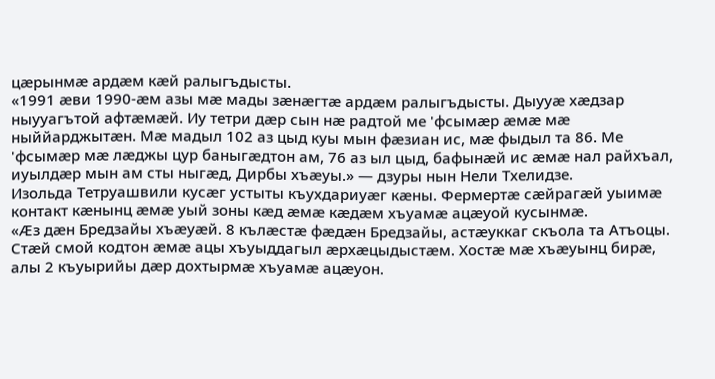цӕрынмӕ ардӕм кӕй ралыгъдысты.
«1991 ӕви 1990-ӕм азы мӕ мады зӕнӕгтӕ ардӕм ралыгъдысты. Дыууӕ хӕдзар ныууагътой афтӕмӕй. Иу тетри дӕр сын нӕ радтой ме 'фсымӕр ӕмӕ мӕ ныййарджытӕн. Мӕ мадыл 102 аз цыд куы мын фӕзиан ис, мӕ фыдыл та 86. Ме 'фсымӕр мӕ лӕджы цур баныгӕдтон ам, 76 аз ыл цыд, бафынӕй ис ӕмӕ нал райхъал, иуылдӕр мын ам сты ныгӕд, Дирбы хъӕуы.» — дзуры нын Нели Тхелидзе.
Изольда Тетруашвили кусӕг устыты къухдариуӕг кӕны. Фермертӕ сӕйрагӕй уыимӕ контакт кӕнынц ӕмӕ уый зоны кӕд ӕмӕ кӕдӕм хъуамӕ ацӕуой кусынмӕ.
«Ӕз дӕн Бредзайы хъӕуӕй. 8 кълӕстӕ фӕдӕн Бредзайы, астӕуккаг скъола та Атъоцы. Стӕй смой кодтон ӕмӕ ацы хъуыддагыл ӕрхӕцыдыстӕм. Хостӕ мӕ хъӕуынц бирӕ, алы 2 къуырийы дӕр дохтырмӕ хъуамӕ ацӕуон.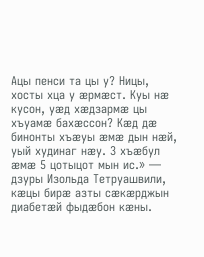Ацы пенси та цы у? Ницы, хосты хца у ӕрмӕст. Куы нӕ кусон, уӕд хӕдзармӕ цы хъуамӕ бахӕссон? Кӕд дӕ бинонты хъӕуы ӕмӕ дын нӕй, уый худинаг нӕу. 3 хъӕбул ӕмӕ 5 цотыцот мын ис.» — дзуры Изольда Тетруашвили, кӕцы бирӕ азты сӕкӕрджын диабетӕй фыдӕбон кӕны.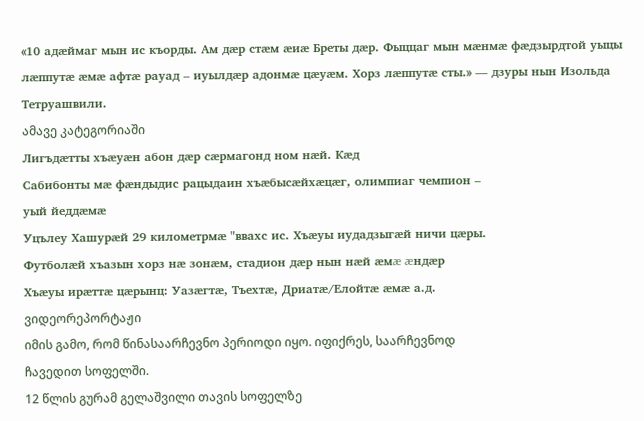«10 адӕймаг мын ис къорды. Ам дӕр стӕм ӕиӕ Бреты дӕр. Фыццаг мын мӕнмӕ фӕдзырдтой уыцы лӕппутӕ ӕмӕ афтӕ рауад – иуылдӕр адонмӕ цӕуӕм. Хорз лӕппутӕ сты.» — дзуры нын Изольда Тетруашвили.
ამავე კატეგორიაში
Лигъдæтты хъæуæн абон дæр сæрмагонд ном нæй. Кæд
Сабибонты мæ фæндыдис рацыдаин хъæбысæйхæцæг, олимпиаг чемпион –
уый йеддæмæ
Уцълеу Хашурæй 29 километрмæ "ввахс ис. Хъæуы иудадзыгæй ничи цæры.
Футболæй хъазын хорз нæ зонæм, стадион дæр нын нæй æмæ æндæр
Хъӕуы ирӕттӕ цӕрынц: Уазӕгтӕ, Тъехтӕ, Дриатӕ/Елойтӕ ӕмӕ а.д.
ვიდეორეპორტაჟი
იმის გამო, რომ წინასაარჩევნო პერიოდი იყო. იფიქრეს, საარჩევნოდ
ჩავედით სოფელში.
12 წლის გურამ გელაშვილი თავის სოფელზე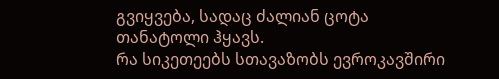გვიყვება, სადაც ძალიან ცოტა
თანატოლი ჰყავს.
რა სიკეთეებს სთავაზობს ევროკავშირი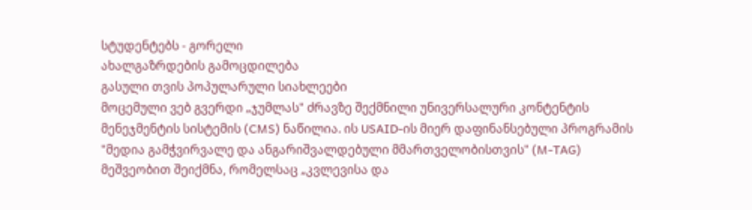სტუდენტებს - გორელი
ახალგაზრდების გამოცდილება
გასული თვის პოპულარული სიახლეები
მოცემული ვებ გვერდი „ჯუმლას" ძრავზე შექმნილი უნივერსალური კონტენტის მენეჯმენტის სისტემის (CMS) ნაწილია. ის USAID-ის მიერ დაფინანსებული პროგრამის "მედია გამჭვირვალე და ანგარიშვალდებული მმართველობისთვის" (M-TAG) მეშვეობით შეიქმნა, რომელსაც „კვლევისა და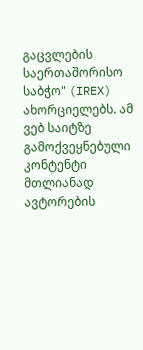გაცვლების საერთაშორისო საბჭო" (IREX) ახორციელებს. ამ ვებ საიტზე გამოქვეყნებული კონტენტი მთლიანად ავტორების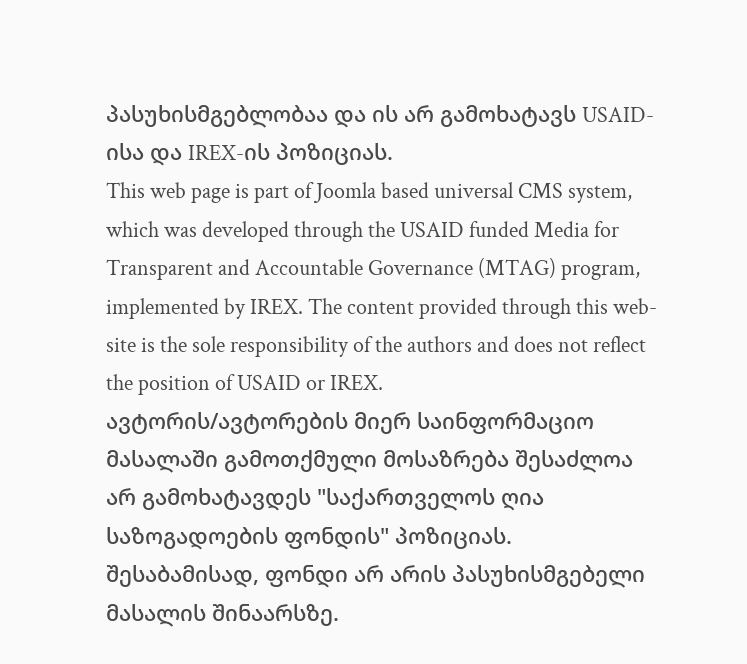პასუხისმგებლობაა და ის არ გამოხატავს USAID-ისა და IREX-ის პოზიციას.
This web page is part of Joomla based universal CMS system, which was developed through the USAID funded Media for Transparent and Accountable Governance (MTAG) program, implemented by IREX. The content provided through this web-site is the sole responsibility of the authors and does not reflect the position of USAID or IREX.
ავტორის/ავტორების მიერ საინფორმაციო მასალაში გამოთქმული მოსაზრება შესაძლოა არ გამოხატავდეს "საქართველოს ღია საზოგადოების ფონდის" პოზიციას. შესაბამისად, ფონდი არ არის პასუხისმგებელი მასალის შინაარსზე.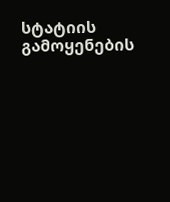სტატიის გამოყენების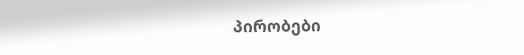პირობები